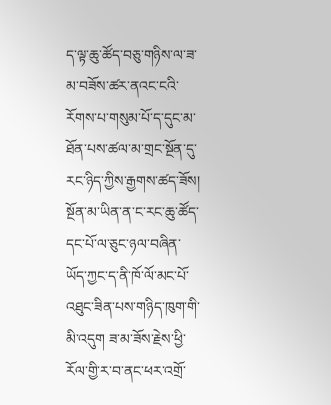ད་ལྟ་ཆུ་ཚོད་བཅུ་གཉིས་ལ་ཟ་མ་བཟོས་ཚར་ནའང་ངའི་རོགས་པ་གསུམ་པོ་ད་དུང་མ་ཐོན་པས་ཚལ་མ་གྲང་སྔོན་དུ་རང་ཉིད་ཀྱིས་རྒྱགས་ཚད་ཟོས། སྔོན་མ་ཡིན་ན་ང་རང་ཆུ་ཚོད་དང་པོ་ལ་ཅུང་ཉལ་བཞིན་ཡོད་ཀྱང་ད་ནི་ཁོ་ལོ་མང་པོ་འཐུང་ཟིན་པས་གཉིད་ཁུག་གི་མི་འདུག ཟ་མ་ཟོས་རྗེས་ཕྱི་རོལ་གྱི་ར་བ་ནང་ཕར་འགྲོ་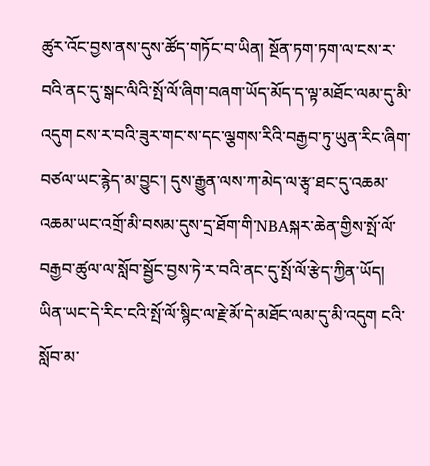ཚུར་འོང་བྱས་ནས་དུས་ཚོད་གཏོང་བ་ཡིན། སྔོན་ཏག་ཏག་ལ་ངས་ར་བའི་ནང་དུ་སྒང་ལིའི་སྤོ་ལོ་ཞིག་བཞག་ཡོད་མོད་ད་ལྟ་མཐོང་ལམ་དུ་མི་འདུག ངས་ར་བའི་ཟུར་གང་ས་དང་ལྕགས་རིའི་བརྒྱབ་ཏུ་ཡུན་རིང་ཞིག་བཙལ་ཡང་རྙེད་མ་བྱུང་། དུས་རྒྱུན་ལས་ཀ་མེད་ལ་རྩྭ་ཐང་དུ་འཆམ་འཆམ་ཡང་འགྲོ་མི་བསམ་དུས་དྲ་ཐོག་གི་NBAསྐར་ཆེན་གྱིས་སྤོ་ལོ་བརྒྱབ་ཚུལ་ལ་སློབ་སྦྱོང་བྱས་ཏེ་ར་བའི་ནང་དུ་སྤོ་ལོ་རྩེད་ཀྱིན་ཡོད། ཡིན་ཡང་དེ་རིང་ངའི་སྤོ་ལོ་སྙིང་ལ་རྗེ་མོ་དེ་མཐོང་ལམ་དུ་མི་འདུག ངའི་སློབ་མ་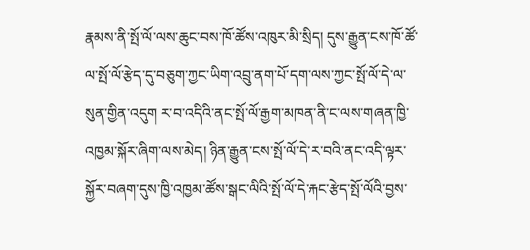རྣམས་ནི་སྤོ་ལོ་ལས་ཆུང་བས་ཁོ་ཚོས་འཁུར་མི་སྲིད། དུས་རྒྱུན་ངས་ཁོ་ཚོ་ལ་སྤོ་ལོ་རྩེད་དུ་བཅུག་ཀྱང་ཡིག་འབྲུ་ནག་པོ་དག་ལས་ཀྱང་སྤོ་ལོ་དེ་ལ་སུན་གྱིན་འདུག ར་བ་འདིའི་ནང་སྤོ་ལོ་རྒྱག་མཁན་ནི་ང་ལས་གཞན་ཁྱི་འཁྱམ་སྐོར་ཞིག་ལས་མེད། ཉིན་རྒྱུན་ངས་སྤོ་ལོ་དེ་ར་བའི་ནང་འདི་ལྟར་སྐྱོར་བཞག་དུས་ཁྱི་འཁྱམ་ཚོས་སྒང་ལིའི་སྤོ་ལོ་དེ་རྐང་རྩེད་སྤོ་ལོའི་བྱས་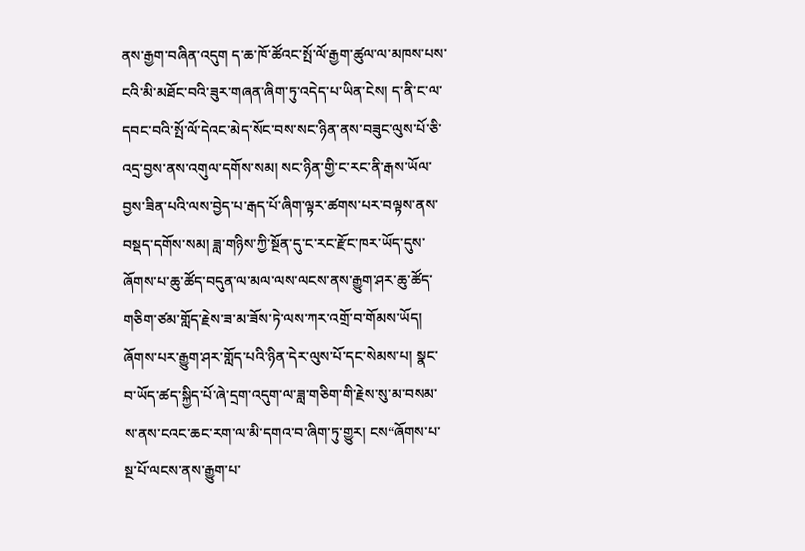ནས་རྒྱག་བཞིན་འདུག ད་ཆ་ཁོ་ཚོའང་སྤོ་ལོ་རྒྱག་ཚུལ་ལ་མཁས་པས་ངའི་མི་མཐོང་བའི་ཟུར་གཞན་ཞིག་ཏུ་འདེད་པ་ཡིན་ངེས། ད་ནི་ང་ལ་དབང་བའི་སྤོ་ལོ་དེའང་མེད་སོང་བས་སང་ཉིན་ནས་བཟུང་ལུས་པོ་ཅི་འདྲ་བྱས་ནས་འགུལ་དགོས་སམ། སང་ཉིན་གྱི་ང་རང་ནི་རྒས་ཡོལ་བྱས་ཟིན་པའི་ལས་བྱེད་པ་རྒད་པོ་ཞིག་ལྟར་ཚགས་པར་བལྟས་ནས་བསྡད་དགོས་སམ། ཟླ་གཉིས་ཀྱི་སྔོན་དུ་ང་རང་རྫོང་ཁར་ཡོད་དུས་ཞོགས་པ་ཆུ་ཚོད་བདུན་ལ་མལ་ལས་ལངས་ནས་རྒྱུག་ཤར་ཆུ་ཚོད་གཅིག་ཙམ་གློད་རྗེས་ཟ་མ་ཟོས་ཏེ་ལས་ཀར་འགྲོ་བ་གོམས་ཡོད། ཞོགས་པར་རྒྱུག་ཤར་གློད་པའི་ཉིན་དེར་ལུས་པོ་དང་སེམས་པ། སྣང་བ་ཡོད་ཚད་སྐྱིད་པོ་ཞེ་དྲག་འདུག་ལ་ཟླ་གཅིག་གི་རྗེས་སུ་མ་བསམ་ས་ནས་ངའང་ཆང་རག་ལ་མི་དགའ་བ་ཞིག་ཏུ་གྱུར། ངས“ཞོགས་པ་སྔ་པོ་ལངས་ནས་རྒྱུག་པ་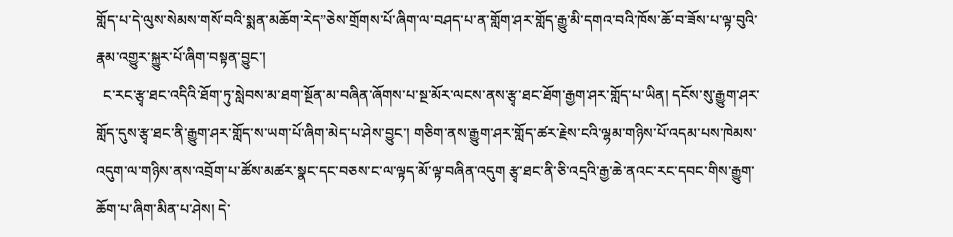གློད་པ་དེ་ལུས་སེམས་གསོ་བའི་སྨན་མཆོག་རེད”ཅེས་གྲོགས་པོ་ཞིག་ལ་བཤད་པ་ན་གློག་ཤར་གློད་རྒྱུ་མི་དགའ་བའི་ཁོས་ཆོ་བ་ཟོས་པ་ལྟ་བུའི་རྣམ་འགྱུར་སྐྱུར་པོ་ཞིག་བསྟན་བྱུང་།
  ང་རང་རྩྭ་ཐང་འདིའི་ཐོག་ཏུ་སླེབས་མ་ཐག་སྔོན་མ་བཞིན་ཞོགས་པ་སྔ་མོར་ལངས་ནས་རྩྭ་ཐང་ཐོག་རྒྱག་ཤར་གློད་པ་ཡིན། དངོས་སུ་རྒྱུག་ཤར་གློད་དུས་རྩྭ་ཐང་ནི་རྒྱུག་ཤར་གློད་ས་ཡག་པོ་ཞིག་མེད་པ་ཤེས་བྱུང་། གཅིག་ནས་རྒྱུག་ཤར་གློད་ཚར་རྗེས་ངའི་ལྷམ་གཉིས་པོ་འདམ་པས་ཁེམས་འདུག་ལ་གཉིས་ནས་འབྲོག་པ་ཚོས་མཚར་སྣང་དང་བཅས་ང་ལ་ལྟད་མོ་ལྟ་བཞིན་འདུག རྩྭ་ཐང་ནི་ཅི་འདྲའི་རྒྱ་ཆེ་ནའང་རང་དབང་གིས་རྒྱུག་ཆོག་པ་ཞིག་མིན་པ་ཤེས། དེ་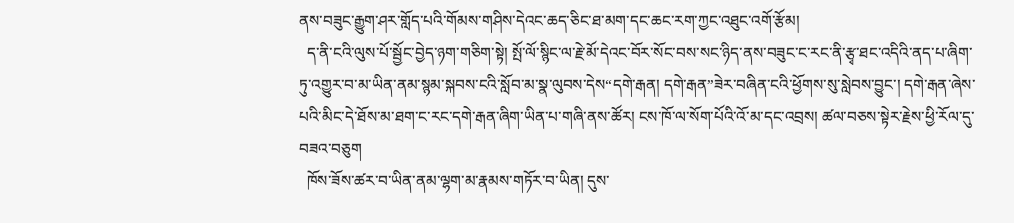ནས་བཟུང་རྒྱུག་ཤར་གློད་པའི་གོམས་གཤིས་དེའང་ཆད་ཅིང་ཐ་མག་དང་ཆང་རག་ཀྱང་འཐུང་འགོ་རྩོམ།
  ད་ནི་ངའི་ལུས་པོ་སྦྱོང་བྱེད་ཉག་གཅིག་སྟེ། སྤོ་ལོ་སྙིང་ལ་རྗེ་མོ་དེའང་བོར་སོང་བས་སང་ཉིད་ནས་བཟུང་ང་རང་ནི་རྩྭ་ཐང་འདིའི་ནད་པ་ཞིག་ཏུ་འགྱུར་བ་མ་ཡིན་ནམ་སྙམ་སྐབས་ངའི་སློབ་མ་སྣ་ལུབས་དེས“དགེ་རྒན། དགེ་རྒན”ཟེར་བཞིན་ངའི་ཕྱོགས་སུ་སླེབས་བྱུང་། དགེ་རྒན་ཞེས་པའི་མིང་དེ་ཐོས་མ་ཐག་ང་རང་དགེ་རྒན་ཞིག་ཡིན་པ་གཞི་ནས་ཚོར། ངས་ཁོ་ལ་སོག་པོའི་འོ་མ་དང་འབྲས། ཚལ་བཅས་སྟེར་རྗེས་ཕྱི་རོལ་དུ་བཟའ་བཅུག
  ཁོས་ཟོས་ཚར་བ་ཡིན་ནམ་ལྷག་མ་རྣམས་གཏོར་བ་ཡིན། དུས་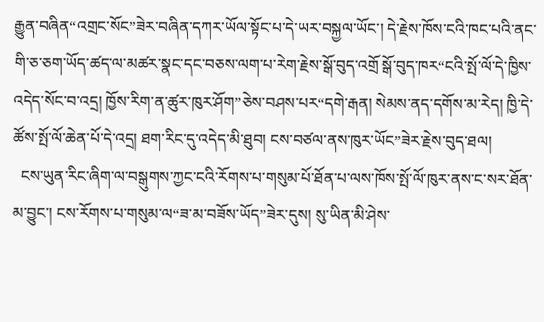རྒྱུན་བཞིན“འགྲང་སོང”ཟེར་བཞིན་དཀར་ཡོལ་སྟོང་པ་དེ་ཡར་བསྐྱལ་ཡོང་། དེ་རྗེས་ཁོས་ངའི་ཁང་པའི་ནང་གི་ཅ་ཅག་ཡོད་ཚད་ལ་མཚར་སྣང་དང་བཅས་ལག་པ་རེག་རྗེས་སྒོ་བུད་འགྲོ སྒོ་བུད་ཁར“ངའི་སྤོ་ལོ་དེ་ཁྱིས་འདེད་སོང་བ་འདྲ། ཁྱོས་རིག་ན་ཚུར་ཁུར་ཤོག”ཅེས་བཤས་པར“དགེ་རྒན། སེམས་ནད་དགོས་མ་རེད། ཁྱི་དེ་ཚོས་སྤོ་ལོ་ཆེན་པོ་དེ་འདྲ། ཐག་རིང་དུ་འདེད་མི་ཐུབ། ངས་བཙལ་ནས་ཁུར་ཡོང”ཟེར་རྗེས་བུད་ཐལ།
  ངས་ཡུན་རིང་ཞིག་ལ་བསྒུགས་ཀྱང་ངའི་རོགས་པ་གསུམ་པོ་ཐོན་པ་ལས་ཁོས་སྤོ་ལོ་ཁུར་ནས་ང་སར་ཐོན་མ་བྱུང་། ངས་རོགས་པ་གསུམ་ལ“ཟ་མ་བཟོས་ཡོད”ཟེར་དུས། སུ་ཡིན་མི་ཤེས་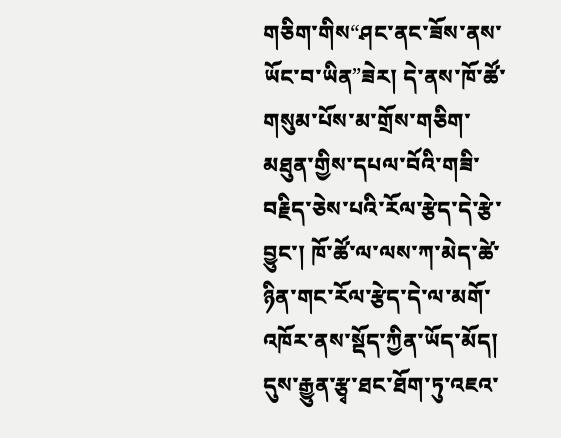གཅིག་གིས“ཤང་ནང་ཟོས་ནས་ཡོང་བ་ཡིན”ཟེར། དེ་ནས་ཁོ་ཚོ་གསུམ་པོས་མ་གྲོས་གཅིག་མཐུན་གྱིས་དཔལ་བོའི་གཟི་བརྗིད་ཅེས་པའི་རོལ་རྩེད་དེ་རྩེ་བྱུང་། ཁོ་ཚོ་ལ་ལས་ཀ་མེད་ཚེ་ཉིན་གང་རོལ་རྩེད་དེ་ལ་མགོ་འཁོར་ནས་སྡོད་ཀྱིན་ཡོད་མོད། དུས་རྒྱུན་རྩྭ་ཐང་ཐོག་ཏུ་འཇའ་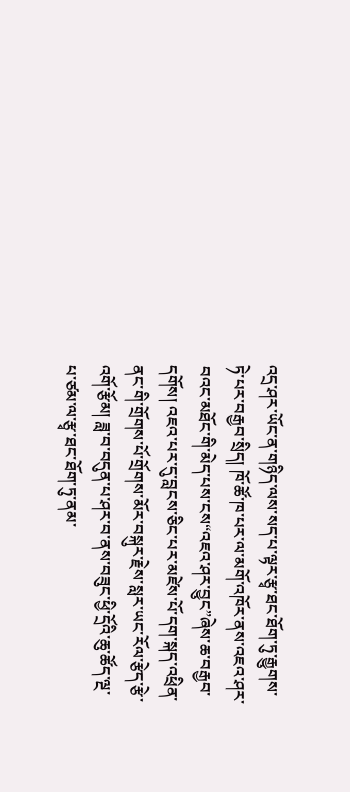འདྲ་ཤར་ཡོང་ན་གཉིད་ལས་སད་པ་ལྟར་རྩྭ་ཐང་ཐོག་ཏུ་རྒྱུགས་ཏེ་པར་བརྒྱབ་སྲིད། ཁོ་ཚོ་ཁ་པར་ལ་མགོ་འཁོར་ནས་འཇའ་ཤར་བའང་མཐོང་གི་མེད་པས་ངས“འཇའ་ཤར་བྱུང”ཞེས་ཆ་བརྒྱབ་དགོས། འཇའ་པར་དུ་བླངས་ཅིང་པར་མཛེས་པོ་དག་སྐད་འཕྲིན་ནང་གི་གྲོགས་པོ་གྲོགས་མོར་བསྐུར་རྗེས་སླར་ཡང་རོལ་རྩེད་རྩེ་འགོ་རྩོམ། ཟླ་བ་བདུན་པ་ཤར་བ་ནས་བཟུང་ཕྱི་དྲོའི་ཆུ་ཚོད་ལྔ་པ་ཙམ་ལ་རྩྭ་ཐང་ཐོག་ཏུ་ནམ་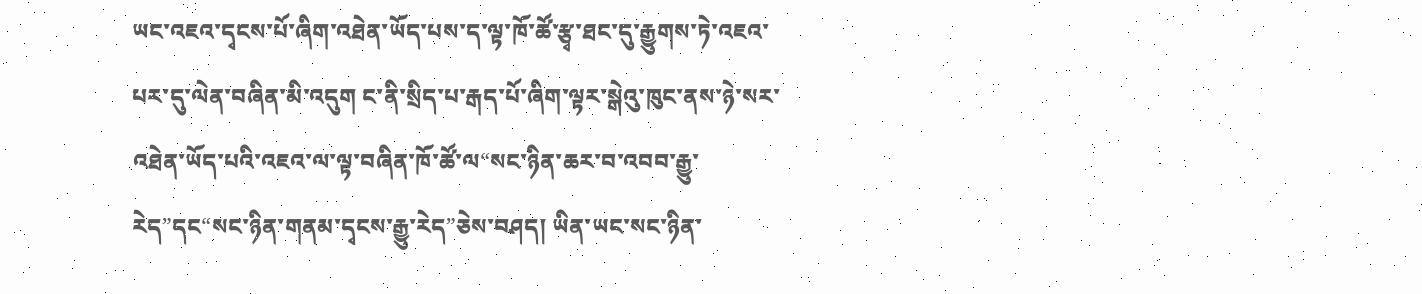ཡང་འཇའ་དྭངས་པོ་ཞིག་འཐེན་ཡོད་པས་ད་ལྟ་ཁོ་ཚོ་རྩྭ་ཐང་དུ་རྒྱུགས་ཏེ་འཇའ་པར་དུ་ལེན་བཞིན་མི་འདུག ང་ནི་སྲིད་པ་རྒད་པོ་ཞིག་ལྟར་སྒེའུ་ཁུང་ནས་ཉེ་སར་འཐེན་ཡོད་པའི་འཇའ་ལ་ལྟ་བཞིན་ཁོ་ཚོ་ལ“སང་ཉིན་ཆར་བ་འབབ་རྒྱུ་རེད”དང“སང་ཉིན་གནམ་དྭངས་རྒྱུ་རེད”ཅེས་བཤད། ཡིན་ཡང་སང་ཉིན་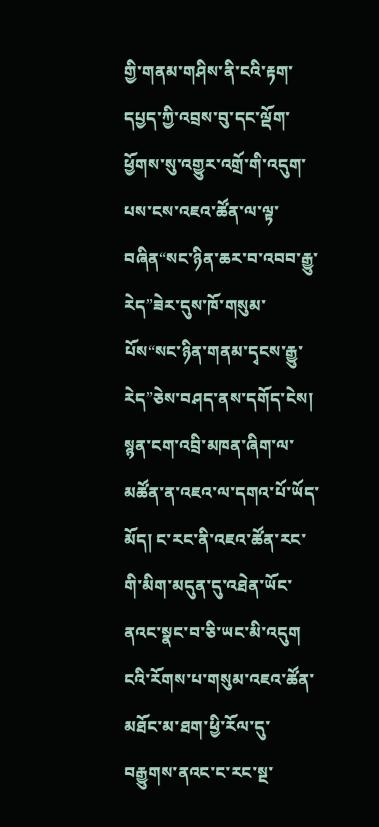གྱི་གནམ་གཤིས་ནི་ངའི་རྟག་དཔྱད་ཀྱི་འབྲས་བུ་དང་ལྡོག་ཕྱོགས་སུ་འགྱུར་འགྲོ་གི་འདུག་པས་ངས་འཇའ་ཚོན་ལ་ལྟ་བཞིན“སང་ཉིན་ཆར་བ་འབབ་རྒྱུ་རེད”ཟེར་དུས་ཁོ་གསུམ་པོས“སང་ཉིན་གནམ་དྭངས་རྒྱུ་རེད”ཅེས་བཤད་ནས་དགོད་ངེས།   སྙན་ངག་འབྲི་མཁན་ཞིག་ལ་མཚོན་ན་འཇའ་ལ་དགའ་པོ་ཡོད་མོད། ང་རང་ནི་འཇའ་ཚོན་རང་གི་མིག་མདུན་དུ་འཐེན་ཡོང་ནའང་སྣང་བ་ཅི་ཡང་མི་འདུག ངའི་རོགས་པ་གསུམ་འཇའ་ཚོན་མཐོང་མ་ཐག་ཕྱི་རོལ་དུ་བརྒྱུགས་ནའང་ང་རང་སྔ་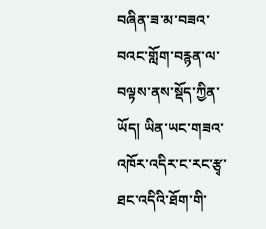བཞིན་ཟ་མ་བཟའ་བའང་གློག་བརྙན་ལ་བལྟས་ནས་སྡོད་ཀྱིན་ཡོད། ཡིན་ཡང་གཟའ་འཁོར་འདིར་ང་རང་རྩྭ་ཐང་འདིའི་ཐོག་གི་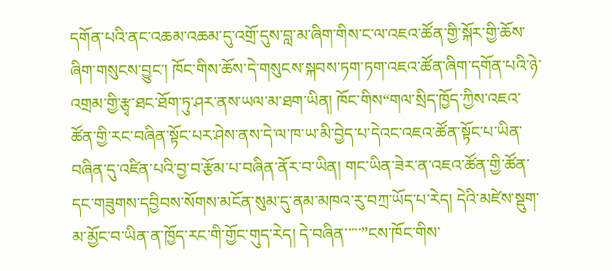དགོན་པའི་ནང་འཆམ་འཆམ་དུ་འགྲོ་དུས་བླ་མ་ཞིག་གིས་ང་ལ་འཇའ་ཚོན་གྱི་སྐོར་གྱི་ཆོས་ཞིག་གསུངས་བྱུང་། ཁོང་གིས་ཆོས་དེ་གསུངས་སྐབས་ཏག་ཏག་འཇའ་ཚོན་ཞིག་དགོན་པའི་ཉེ་འགྲམ་གྱི་རྩྭ་ཐང་ཐོག་ཏུ་ཤར་ནས་ཡལ་མ་ཐག་ཡིན། ཁོང་གིས“གལ་སྲིད་ཁྱོད་ཀྱིས་འཇའ་ཚོན་གྱི་རང་བཞིན་སྟོང་པར་ཤེས་ནས་དེ་ལ་ཁ་ཡ་མི་བྱེད་པ་དེའང་འཇའ་ཚོན་སྟོང་པ་ཡིན་བཞིན་དུ་འཛིན་པའི་བྱ་བ་རྩོམ་པ་བཞིན་ནོར་བ་ཡིན། གང་ཡིན་ཟེར་ན་འཇའ་ཚོན་གྱི་ཚོན་དང་གཟུགས་དབྱིབས་སོགས་མངོན་སུམ་དུ་ནམ་མཁའ་རུ་བཀྲ་ཡོད་པ་རེད། དེའི་མཛེས་སྡུག་མ་མྱོང་བ་ཡིན་ན་ཁྱོད་རང་གི་གྱོང་གུད་རེད། དེ་བཞིན་་་་་”ངས་ཁོང་གིས་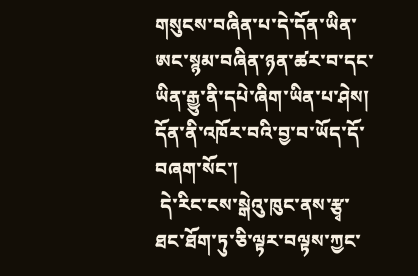གསུངས་བཞིན་པ་དེ་དོན་ཡིན་ཨང་སྙམ་བཞིན་ཉན་ཚར་བ་དང་ཡིན་རྒྱུ་ནི་དཔེ་ཞིག་ཡིན་པ་ཤེས། དོན་ནི་འཁོར་བའི་བྱ་བ་ཡོད་དོ་བཞག་སོང་།
 དེ་རིང་ངས་སྒེའུ་ཁུང་ནས་རྩྭ་ཐང་ཐོག་ཏུ་ཅི་ལྟར་བལྟས་ཀྱང་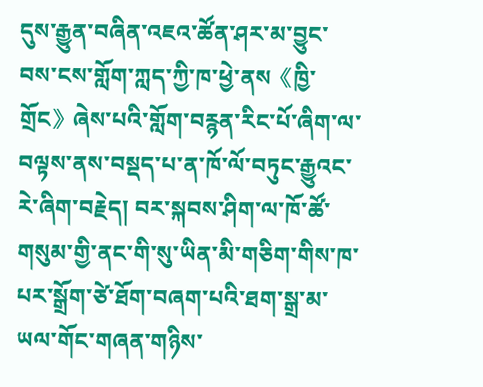དུས་རྒྱུན་བཞིན་འཇའ་ཚོན་ཤར་མ་བྱུང་བས་ངས་གློག་ཀླད་ཀྱི་ཁ་ཕྱེ་ནས《ཁྱི་གྲོང》ཞེས་པའི་གློག་བརྙན་རིང་པོ་ཞིག་ལ་བལྟས་ནས་བསྡད་པ་ན་ཁོ་ལོ་བཏུང་རྒྱུའང་རེ་ཞིག་བརྗེད། བར་སྐབས་ཤིག་ལ་ཁོ་ཚོ་གསུམ་གྱི་ནང་གི་སུ་ཡིན་མི་གཅིག་གིས་ཁ་པར་སྒྲོག་ཙེ་ཐོག་བཞག་པའི་ཐག་སྒྲ་མ་ཡལ་གོང་གཞན་གཉིས་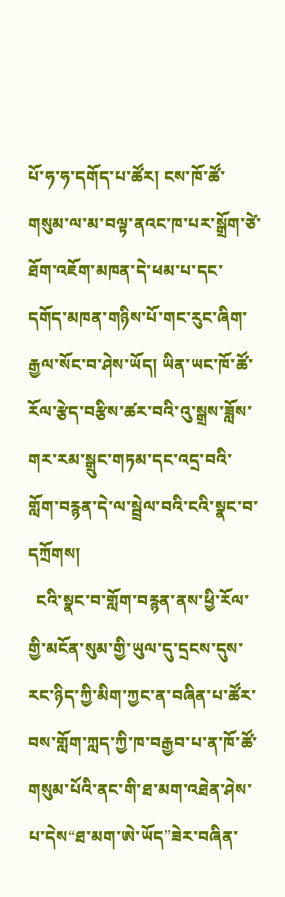པོ་ཧ་ཧ་དགོད་པ་ཚོར། ངས་ཁོ་ཚོ་གསུམ་ལ་མ་བལྟ་ནའང་ཁ་པར་སྒྲོག་ཙེ་ཐོག་འཇོག་མཁན་དེ་ཕམ་པ་དང་དགོད་མཁན་གཉིས་པོ་གང་རུང་ཞིག་རྒྱལ་སོང་བ་ཤེས་ཡོད། ཡིན་ཡང་ཁོ་ཚོ་རོལ་རྩེད་བརྩིས་ཚར་བའི་འུ་སྒྲས་ཟློས་གར་རམ་སྒྲུང་གཏམ་དང་འདྲ་བའི་གློག་བརྙན་དེ་ལ་སྦྲེལ་བའི་ངའི་སྣང་བ་དཀྲོགས།
  ངའི་སྣང་བ་གློག་བརྙན་ནས་ཕྱི་རོལ་གྱི་མངོན་སུམ་གྱི་ཡུལ་དུ་དྲངས་དུས་རང་ཉིད་ཀྱི་མིག་ཀྱང་ན་བཞིན་པ་ཚོར་བས་གློག་ཀླད་ཀྱི་ཁ་བརྒྱབ་པ་ན་ཁོ་ཚོ་གསུམ་པོའི་ནང་གི་ཐ་མག་འཐེན་ཤེས་པ་དེས“ཐ་མག་ཨེ་ཡོད”ཟེར་བཞིན་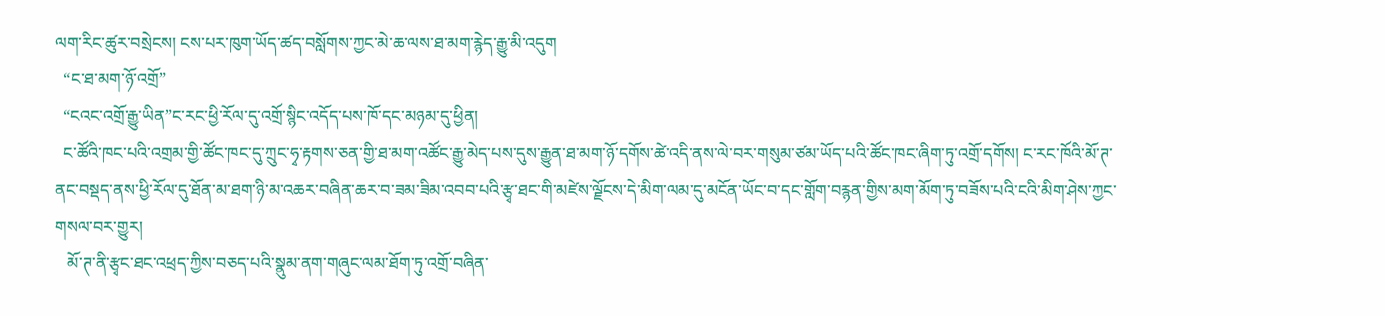ལག་རིང་ཚུར་བསྲེངས། ངས་པར་ཁུག་ཡོད་ཚད་བསློགས་ཀྱང་མེ་ཆ་ལས་ཐ་མག་རྙེད་རྒྱུ་མི་འདུག
  “ང་ཐ་མག་ཉོ་འགྲོ”
  “ངའང་འགྲོ་རྒྱུ་ཡིན”ང་རང་ཕྱི་རོལ་དུ་འགྲོ་སྙིང་འདོད་པས་ཁོ་དང་མཉམ་དུ་ཕྱིན།
  ང་ཚོའི་ཁང་པའི་འགྲམ་གྱི་ཚོང་ཁང་དུ་ཀྲུང་ཧྭ་རྟགས་ཅན་གྱི་ཐ་མག་འཚོང་རྒྱུ་མེད་པས་དུས་རྒྱུན་ཐ་མག་ཉོ་དགོས་ཚེ་འདི་ནས་ལེ་བར་གསུམ་ཙམ་ཡོད་པའི་ཚོང་ཁང་ཞིག་ཏུ་འགྲོ་དགོས། ང་རང་ཁོའི་མོ་ཊ་ནང་བསྡད་ནས་ཕྱི་རོལ་དུ་ཐོན་མ་ཐག་ཉི་མ་འཆར་བཞིན་ཆར་བ་ཟམ་ཟིམ་འབབ་པའི་རྩྭ་ཐང་གི་མཛེས་ལྗོངས་དེ་མིག་ལམ་དུ་མངོན་ཡོང་བ་དང་གློག་བརྙན་གྱིས་མག་མོག་ཏུ་བཟོས་པའི་ངའི་མིག་ཤེས་ཀྱང་གསལ་བར་གྱུར།
   མོ་ཊ་ནི་རྩྭང་ཐང་འཕྲད་ཀྱིས་བཅད་པའི་སྣུམ་ནག་གཞུང་ལམ་ཐོག་ཏུ་འགྲོ་བཞིན་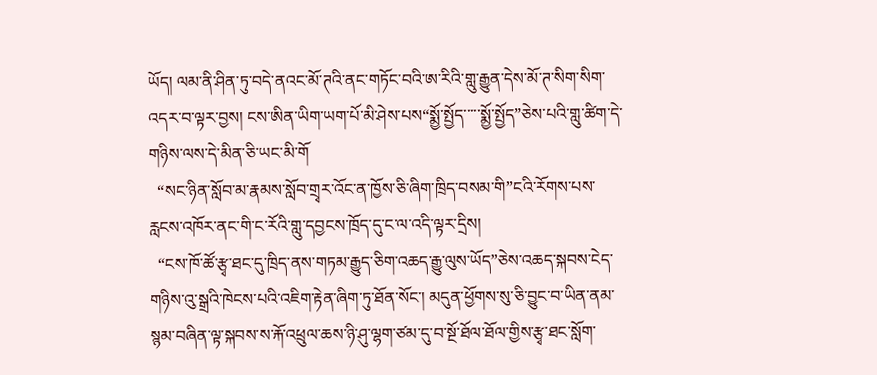ཡོད། ལམ་ནི་ཤིན་ཏུ་བདེ་ནའང་མོ་ཊའི་ནང་གཏོང་བའི་ཨ་རིའི་གླུ་རྒྱུན་དེས་མོ་ཊ་སིག་སིག་འདར་བ་ལྟར་བྱས། ངས་ཨིན་ཡིག་ཡག་པོ་མི་ཤེས་པས“སྨྱོ་སྤྱོད་་་་་སྨྱོ་སྤྱོད”ཅེས་པའི་གླུ་ཚིག་དེ་གཉིས་ལས་དེ་མིན་ཅི་ཡང་མི་གོ
  “སང་ཉིན་སློབ་མ་རྣམས་སློབ་གྲྭར་འོང་ན་ཁྱོས་ཅི་ཞིག་ཁྲིད་བསམ་གི”ངའི་རོགས་པས་རླངས་འཁོར་ནང་གི་ང་རོའི་གླུ་དབྱངས་ཁྲོད་དུ་ང་ལ་འདི་ལྟར་དྲིས།
  “ངས་ཁོ་ཚོ་རྩྭ་ཐང་དུ་ཁྲིད་ནས་གཏམ་རྒྱུད་ཅིག་འཆད་རྒྱུ་ལུས་ཡོད”ཅེས་འཆད་སྐབས་ངེད་གཉིས་འུ་སྒྲའི་ཁེངས་པའི་འཇིག་རྟེན་ཞིག་ཏུ་ཐོན་སོང་། མདུན་ཕྱོགས་སུ་ཅི་བྱུང་བ་ཡིན་ནམ་སྙམ་བཞིན་ལྟ་སྐབས་ས་རྐོ་འཕྲུལ་ཆས་ཉི་ཤུ་ལྷག་ཙམ་དུ་བ་སྔོ་ཐོལ་ཐོལ་གྱིས་རྩྭ་ཐང་སློག་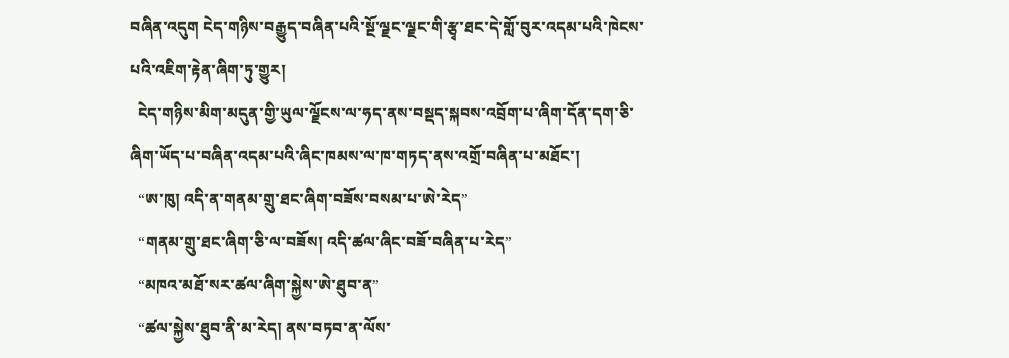བཞིན་འདུག ངེད་གཉིས་བརྒྱུད་བཞིན་པའི་སྔོ་ལྗང་ལྗང་གི་རྩྭ་ཐང་དེ་གློ་བུར་འདམ་པའི་ཁེངས་པའི་འཇིག་རྟེན་ཞིག་ཏུ་གྱུར།
  ངེད་གཉིས་མིག་མདུན་གྱི་ཡུལ་ལྗོངས་ལ་ཧད་ནས་བསྡད་སྐབས་འབྲོག་པ་ཞིག་དོན་དག་ཅི་ཞིག་ཡོད་པ་བཞིན་འདམ་པའི་ཞིང་ཁམས་ལ་ཁ་གཏད་ནས་འགྲོ་བཞིན་པ་མཐོང་།
  “ཨ་ཁུ། འདི་ན་གནམ་གྲུ་ཐང་ཞིག་བཟོས་བསམ་པ་ཨེ་རེད”
  “གནམ་གྲུ་ཐང་ཞིག་ཅི་ལ་བཟོས། འདི་ཚལ་ཞིང་བཟོ་བཞིན་པ་རེད”
  “མཁའ་མཐོ་སར་ཚལ་ཞིག་སྐྱེས་ཨེ་ཐུབ་ན”
  “ཚལ་སྐྱེས་ཐུབ་ནི་མ་རེད། ནས་བཏབ་ན་ལོས་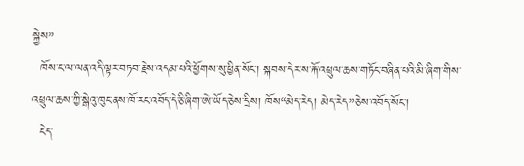སྐྱེས”
  ཁོས་ང་ལ་ལན་འདི་ལྟར་བཏབ་རྗེས་འདམ་པའི་ཕྱོགས་སུ་ཕྱིན་སོང་། སྐབས་དེར་ས་རྐོ་འཕྲུལ་ཆས་གཏོང་བཞིན་པའི་མི་ཞིག་གིས་འཕྲུལ་ཆས་ཀྱི་སྒེའུ་ཁུང་ནས་ཁོ་རང་འབོད་དེ་ཅི་ཞིག་ཨེ་ཡོད་ཅེས་དྲིས། ཁོས“མེད་རེད། མེད་རེད”ཅེས་འབོད་སོང་།
  ངེད་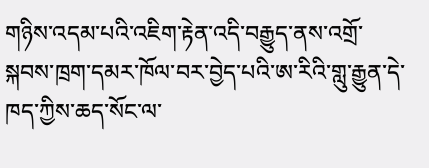གཉིས་འདམ་པའི་འཇིག་རྟེན་འདི་བརྒྱུད་ནས་འགྲོ་སྐབས་ཁྲག་དམར་ཁོལ་བར་བྱེད་པའི་ཨ་རིའི་གླུ་རྒྱུན་དེ་ཁད་ཀྱིས་ཆད་སོང་ལ་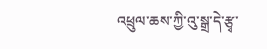འཕྲུལ་ཆས་ཀྱི་འུ་སྒྲ་དེ་རྩྭ་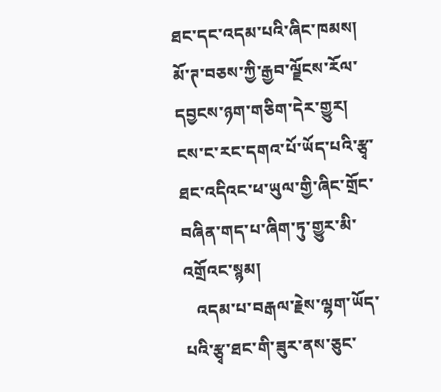ཐང་དང་འདམ་པའི་ཞིང་ཁམས། མོ་ཊ་བཅས་ཀྱི་རྒྱབ་ལྗོངས་རོལ་དབྱངས་ཉག་གཅིག་དེར་གྱུར། ངས་ང་རང་དགའ་པོ་ཡོད་པའི་རྩྭ་ཐང་འདིའང་ཕ་ཡུལ་གྱི་ཞིང་གྲོང་བཞིན་གད་པ་ཞིག་ཏུ་གྱུར་མི་འགྲོའང་སྙམ།
   འདམ་པ་བརྒལ་རྗེས་ལྷག་ཡོད་པའི་རྩྭ་ཐང་གི་ཟུར་ནས་ཅུང་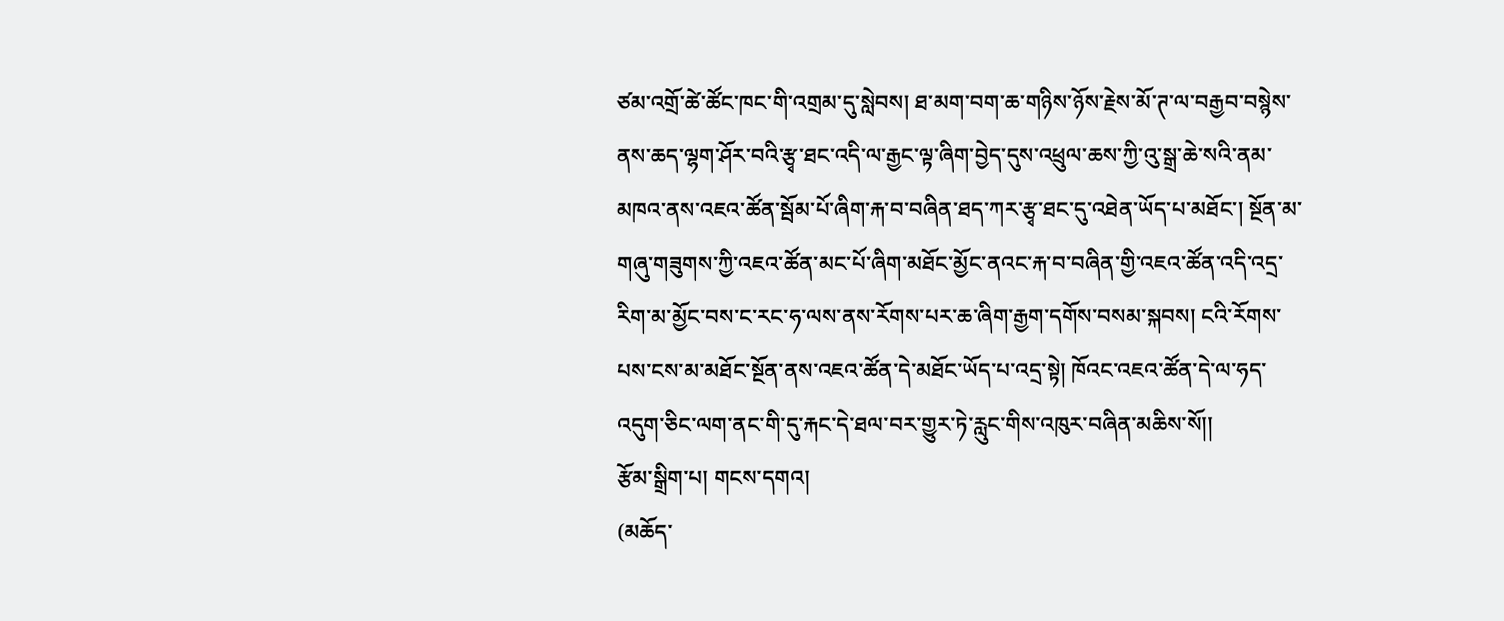ཙམ་འགྲོ་ཚེ་ཚོང་ཁང་གི་འགྲམ་དུ་སླེབས། ཐ་མག་བག་ཆ་གཉིས་ཉོས་རྗེས་མོ་ཊ་ལ་བརྒྱབ་བསྙེས་ནས་ཆད་ལྷག་ཤོར་བའི་རྩྭ་ཐང་འདི་ལ་རྒྱང་ལྟ་ཞིག་བྱེད་དུས་འཕྲུལ་ཆས་ཀྱི་འུ་སྒྲ་ཆེ་སའི་ནམ་མཁའ་ནས་འཇའ་ཚོན་སྦོམ་པོ་ཞིག་རྐ་བ་བཞིན་ཐད་ཀར་རྩྭ་ཐང་དུ་འཐེན་ཡོད་པ་མཐོང་། སྔོན་མ་གཞུ་གཟུགས་ཀྱི་འཇའ་ཚོན་མང་པོ་ཞིག་མཐོང་མྱོང་ནའང་རྐ་བ་བཞིན་གྱི་འཇའ་ཚོན་འདི་འདྲ་རིག་མ་མྱོང་བས་ང་རང་ཧ་ལས་ནས་རོགས་པར་ཆ་ཞིག་རྒྱག་དགོས་བསམ་སྐབས། ངའི་རོགས་པས་ངས་མ་མཐོང་སྔོན་ནས་འཇའ་ཚོན་དེ་མཐོང་ཡོད་པ་འདྲ་སྟེ། ཁོའང་འཇའ་ཚོན་དེ་ལ་ཧད་འདུག་ཅིང་ལག་ནང་གི་དུ་རྐང་དེ་ཐལ་བར་གྱུར་ཏེ་རླུང་གིས་འཁུར་བཞིན་མཆིས་སོ།།
རྩོམ་སྒྲིག་པ། གངས་དགའ།
(མཆོད་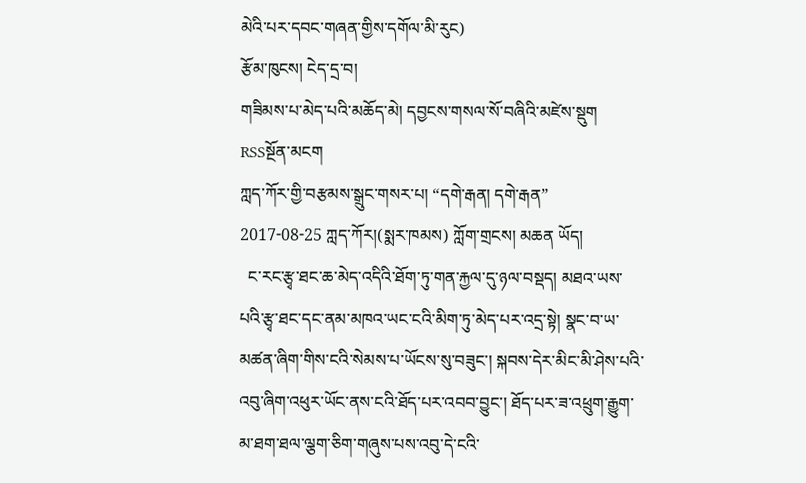མེའི་པར་དབང་གཞན་གྱིས་དགོལ་མི་རུང)
རྩོམ་ཁུངས། ངེད་དྲ་བ།
གཟིམས་པ་མེད་པའི་མཆོད་མེ། དབྱངས་གསལ་སོ་བཞིའི་མཛེས་སྡུག  RSSསྔོན་མངག
ཀླད་ཀོར་གྱི་བརྩམས་སྒྲུང་གསར་པ། “དགེ་རྒན། དགེ་རྒན”
2017-08-25 ཀླད་ཀོར།(སྨར་ཁམས) ཀློག་གྲངས། མཆན ཡོད།
  ང་རང་རྩྭ་ཐང་ཆ་མེད་འདིའི་ཐོག་ཏུ་གན་རྐྱལ་དུ་ཉལ་བསྡད། མཐའ་ཡས་པའི་རྩྭ་ཐང་དང་ནམ་མཁའ་ཡང་ངའི་མིག་ཏུ་མེད་པར་འདྲ་སྟེ། སྣང་བ་ཡ་མཚན་ཞིག་གིས་ངའི་སེམས་པ་ཡོངས་སུ་བཟུང་། སྐབས་དེར་མིང་མི་ཤེས་པའི་འབུ་ཞིག་འཕུར་ཡོང་ནས་ངའི་ཐོད་པར་འབབ་བྱུང་། ཐོད་པར་ཟ་འཕྲུག་རྒྱུག་མ་ཐག་ཐལ་ལྕག་ཅིག་གཞུས་པས་འབུ་དེ་ངའི་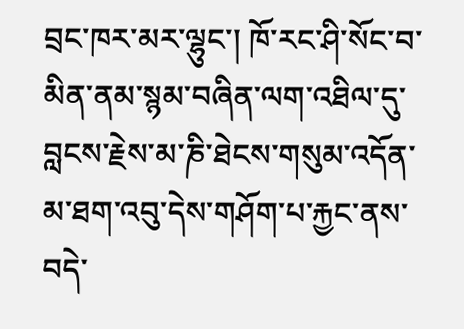བྲང་ཁར་མར་ལྷུང་། ཁོ་རང་ཤི་སོང་བ་མིན་ནམ་སྙམ་བཞིན་ལག་འཐིལ་དུ་བླངས་རྗེས་མ་ཎི་ཐེངས་གསུམ་འདོན་མ་ཐག་འབུ་དེས་གཤོག་པ་རྐྱང་ནས་བདེ་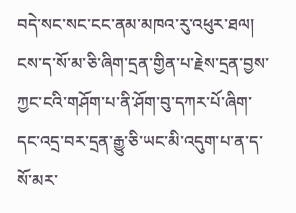བདེ་སང་སང་ངང་ནམ་མཁའ་རུ་འཕུར་ཐལ། ངས་ད་སོ་མ་ཅི་ཞིག་དྲན་གྱིན་པ་རྗེས་དྲན་བྱས་ཀྱང་ངའི་གཤོག་པ་ནི་ཤོག་བུ་དཀར་པོ་ཞིག་དང་འདྲ་བར་དྲན་རྒྱུ་ཅི་ཡང་མི་འདུག་པ་ན་ད་སོ་མར་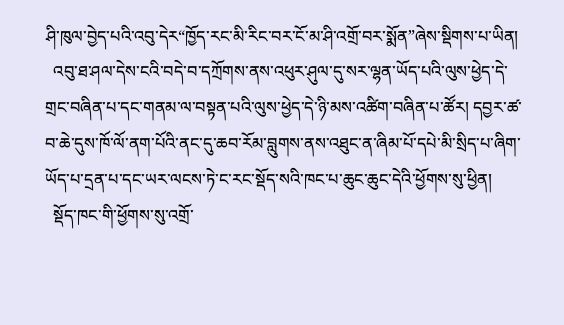ཤི་ཁུལ་བྱེད་པའི་འབུ་དེར“ཁྱོད་རང་མི་རིང་བར་ངོ་མ་ཤི་འགྲོ་བར་སྨོན”ཞེས་སྡིགས་པ་ཡིན།
  འབུ་ཐ་ཤལ་དེས་ངའི་བདེ་བ་དཀྲོགས་ནས་འཕུར་ཤུལ་དུ་སར་ལྷན་ཡོད་པའི་ལུས་ཕྱེད་དེ་གྲང་བཞིན་པ་དང་གནམ་ལ་བསྟན་པའི་ལུས་ཕྱེད་དེ་ཉི་མས་འཚིག་བཞིན་པ་ཚོར། དབྱར་ཚ་བ་ཆེ་དུས་ཁོ་ལོ་ནག་པོའི་ནང་དུ་ཆབ་རོམ་བླུགས་ནས་འཐུང་ན་ཞིམ་པོ་དཔེ་མི་སྲིད་པ་ཞིག་ཡོད་པ་དྲན་པ་དང་ཡར་ལངས་ཏེ་ང་རང་སྡོད་སའི་ཁང་པ་ཆུང་ཆུང་དེའི་ཕྱོགས་སུ་ཕྱིན།
  སྡོད་ཁང་གི་ཕྱོགས་སུ་འགྲོ་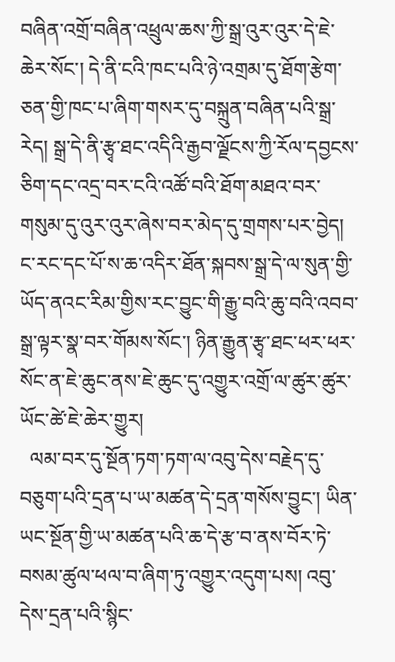བཞིན་འགྲོ་བཞིན་འཕྲུལ་ཆས་ཀྱི་སྒྲ་འུར་འུར་དེ་ཇེ་ཆེར་སོང་། དེ་ནི་ངའི་ཁང་པའི་ཉེ་འགྲམ་དུ་ཐོག་རྩེག་ཅན་གྱི་ཁང་པ་ཞིག་གསར་དུ་བསྐྲུན་བཞིན་པའི་སྒྲ་རེད། སྒྲ་དེ་ནི་རྩྭ་ཐང་འདིའི་རྒྱབ་ལྗོངས་ཀྱི་རོལ་དབྱངས་ཅིག་དང་འདྲ་བར་ངའི་འཚོ་བའི་ཐོག་མཐའ་བར་གསུམ་དུ་འུར་འུར་ཞེས་བར་མེད་དུ་གྲགས་པར་བྱེད། ང་རང་དང་པོ་ས་ཆ་འདིར་ཐོན་སྐབས་སྒྲ་དེ་ལ་སུན་གྱི་ཡོད་ནའང་རིམ་གྱིས་རང་བྱུང་གི་རྒྱུ་བའི་ཆུ་བའི་འབབ་སྒྲ་ལྟར་སྣ་བར་གོམས་སོང་། ཉིན་རྒྱུན་རྩྭ་ཐང་ཕར་ཕར་སོང་ན་ཇེ་ཆུང་ནས་ཇེ་ཆུང་དུ་འགྱུར་འགྲོ་ལ་ཚུར་ཚུར་ཡོང་ཚེ་ཇེ་ཆེར་གྱུར།
  ལམ་བར་དུ་སྔོན་ཏག་ཏག་ལ་འབུ་དེས་བརྗེད་དུ་བཅུག་པའི་དྲན་པ་ཡ་མཚན་དེ་དྲན་གསོས་བྱུང་། ཡིན་ཡང་སྔོན་གྱི་ཡ་མཚན་པའི་ཆ་དེ་རྩ་བ་ནས་བོར་ཏེ་བསམ་ཚུལ་ཕལ་བ་ཞིག་ཏུ་འགྱུར་འདུག་པས། འབུ་དེས་དྲན་པའི་སྙིང་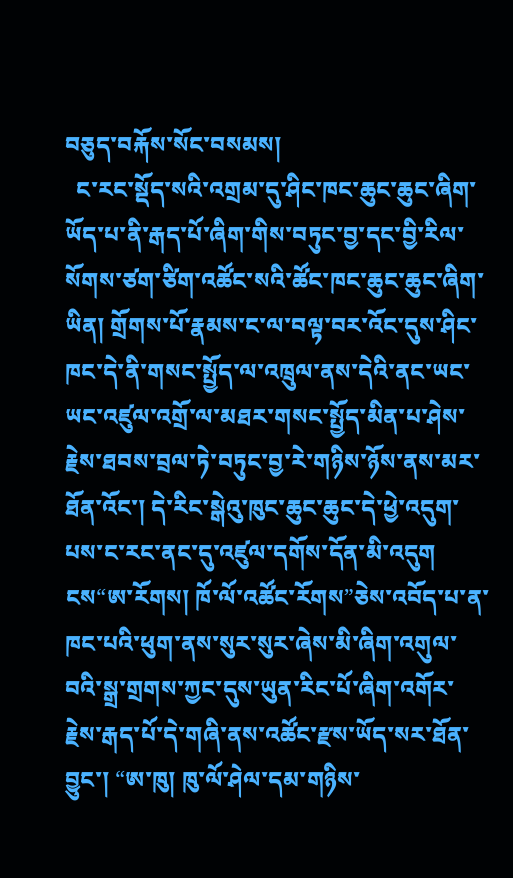བཅུད་བརྐོས་སོང་བསམས།
  ང་རང་སྡོད་སའི་འགྲམ་དུ་ཤིང་ཁང་ཆུང་ཆུང་ཞིག་ཡོད་པ་ནི་རྒད་པོ་ཞིག་གིས་བཏུང་བྱ་དང་བྱི་རིལ་སོགས་ཙག་ཙིག་འཚོང་སའི་ཚོང་ཁང་ཆུང་ཆུང་ཞིག་ཡིན། གྲོགས་པོ་རྣམས་ང་ལ་བལྟ་བར་འོང་དུས་ཤིང་ཁང་དེ་ནི་གསང་སྤྱོད་ལ་འཁྲུལ་ནས་དེའི་ནང་ཡང་ཡང་འཛུལ་འགྲོ་ལ་མཐར་གསང་སྤྱོད་མིན་པ་ཤེས་རྗེས་ཐབས་བྲལ་ཏེ་བཏུང་བྱ་རེ་གཉིས་ཉོས་ནས་མར་ཐོན་འོང་། དེ་རིང་སྒེའུ་ཁུང་ཆུང་ཆུང་དེ་ཕྱེ་འདུག་པས་ང་རང་ནང་དུ་འཛུལ་དགོས་དོན་མི་འདུག ངས“ཨ་རོགས། ཁོ་ལོ་འཚོང་རོགས”ཅེས་འབོད་པ་ན་ཁང་པའི་ཕུག་ནས་སུར་སུར་ཞེས་མི་ཞིག་འགུལ་བའི་སྒྲ་གྲགས་ཀྱང་དུས་ཡུན་རིང་པོ་ཞིག་འགོར་རྗེས་རྒད་པོ་དེ་གཞི་ནས་འཚོང་རྫས་ཡོད་སར་ཐོན་བྱུང་། “ཨ་ཁུ། ཁུ་ལོ་ཤེལ་དམ་གཉིས་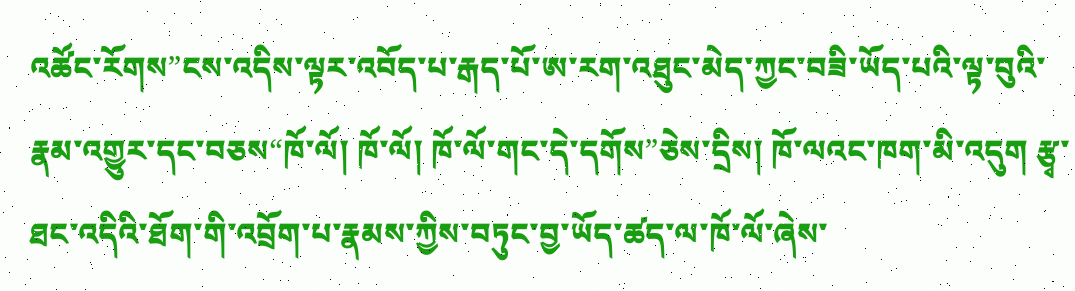འཚོང་རོགས”ངས་འདིས་ལྟར་འབོད་པ་རྒད་པོ་ཨ་རག་འཐུང་མེད་ཀྱང་བཟི་ཡོད་པའི་ལྟ་བུའི་རྣམ་འགྱུར་དང་བཅས“ཁོ་ལོ། ཁོ་ལོ། ཁོ་ལོ་གང་དེ་དགོས”ཅེས་དྲིས། ཁོ་ལའང་ཁག་མི་འདུག རྩྭ་ཐང་འདིའི་ཐོག་གི་འབྲོག་པ་རྣམས་ཀྱིས་བཏུང་བྱ་ཡོད་ཚད་ལ་ཁོ་ལོ་ཞེས་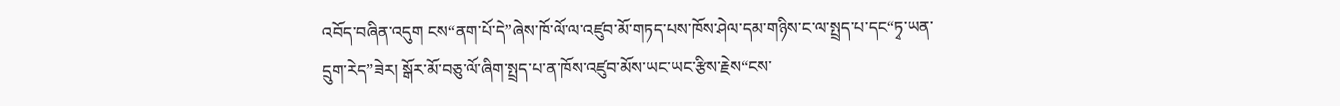འབོད་བཞིན་འདུག ངས“ནག་པོ་དེ”ཞེས་ཁོ་ལོ་ལ་འཛུབ་མོ་གཏད་པས་ཁོས་ཤེལ་དམ་གཉིས་ང་ལ་སྤྲད་པ་དང“ཏྭ་ཡན་དྲུག་རེད”ཟེར། སྒོར་མོ་བཅུ་ལོ་ཞིག་སྤྲད་པ་ན་ཁོས་འཛུབ་མོས་ཡང་ཡང་རྩིས་རྗེས“ངས་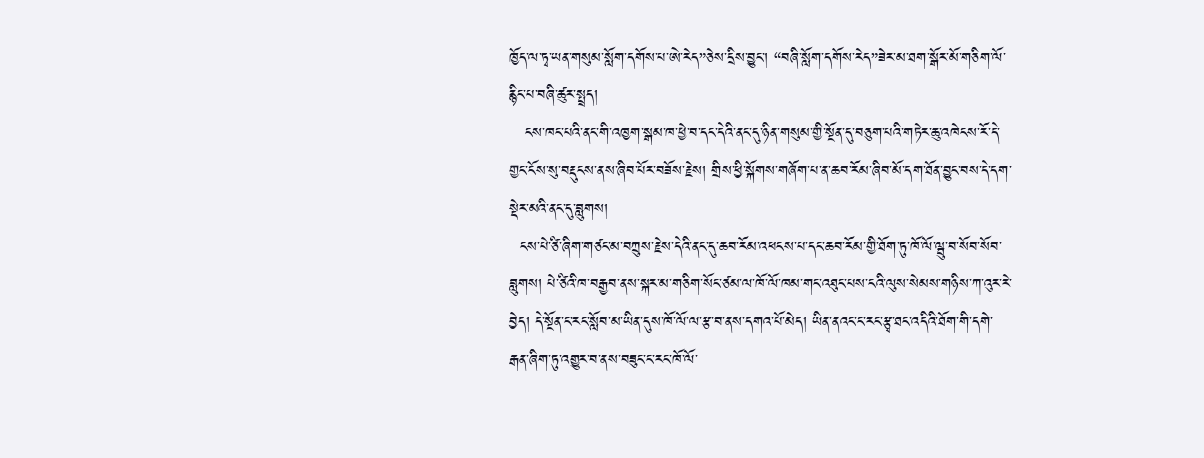ཁྱོད་ལ་ཏྭ་ཡན་གསུམ་སློག་དགོས་པ་ཨེ་རེད”ཅེས་དྲིས་བྱུང་། “བཞི་སློག་དགོས་རེད”ཟེར་མ་ཐག་སྒོར་མོ་གཅིག་ལོ་རྙིང་པ་བཞི་ཚུར་སྤྲད།
   ངས་ཁང་པའི་ནང་གི་འཁྱག་སྒམ་ཁ་ཕྱེ་བ་དང་དེའི་ནང་དུ་ཉིན་གསུམ་གྱི་སྔོན་དུ་བཅུག་པའི་གཏེར་ཆུ་འཁེངས་རོ་དེ་གྱང་ངོས་སུ་བརྡུངས་ནས་ཞིབ་པོར་བཟོས་རྗེས། གྲིས་ཕྱི་སྐོགས་གཞོག་པ་ན་ཆབ་རོམ་ཞིབ་མོ་དག་ཐོན་བྱུང་བས་དེ་དག་སྡེར་མའི་ནང་དུ་བླུགས།
  ངས་པེ་ཙི་ཞིག་གཙང་མ་བཀྲུས་རྗེས་དེའི་ནང་དུ་ཆབ་རོམ་འཕངས་པ་དང་ཆབ་རོམ་གྱི་ཐོག་ཏུ་ཁོ་ལོ་ལྦུ་བ་སོབ་སོབ་བླུགས། པེ་ཙིའི་ཁ་བརྒྱབ་ནས་སྐར་མ་གཅིག་སོང་ཙམ་ལ་ཁོ་ལོ་ཁམ་གང་འཐུང་པས་ངའི་ལུས་སེམས་གཉིས་ཀ་འུར་རེ་བྱེད། དེ་སྔོན་ང་རང་སློབ་མ་ཡིན་དུས་ཁོ་ལོ་ལ་རྩ་བ་ནས་དགའ་པོ་མེད། ཡིན་ནའང་ང་རང་རྩྭ་ཐང་འདིའི་ཐོག་གི་དགེ་རྒན་ཞིག་ཏུ་འགྱུར་བ་ནས་བཟུང་ང་རང་ཁོ་ལོ་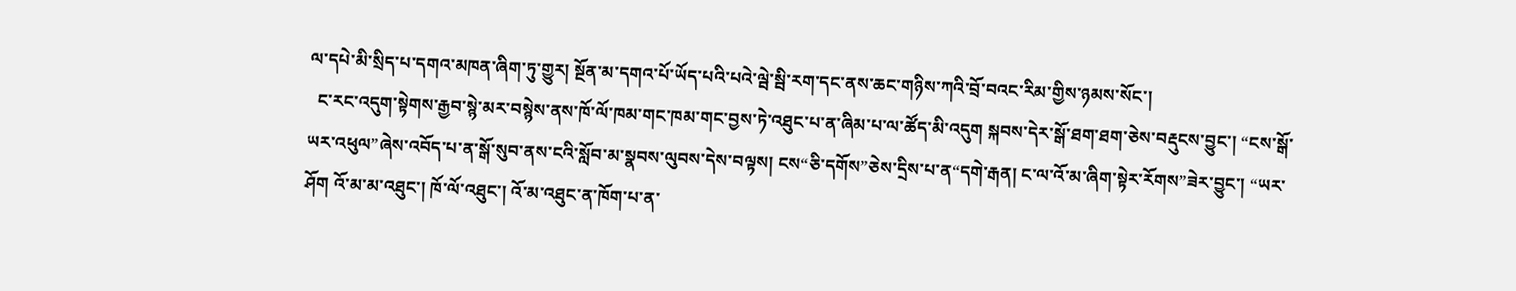ལ་དཔེ་མི་སྲིད་པ་དགའ་མཁན་ཞིག་ཏུ་གྱུར། སྔོན་མ་དགའ་པོ་ཡོད་པའི་པའེ་ལྦེ་སྦི་རག་དང་ནས་ཆང་གཉིས་ཀའི་བྲོ་བའང་རིམ་གྱིས་ཉམས་སོང་།
  ང་རང་འདུག་སྟེགས་རྒྱབ་སྙེ་མར་བསྙེས་ནས་ཁོ་ལོ་ཁམ་གང་ཁམ་གང་བྱས་ཏེ་འཐུང་པ་ན་ཞིམ་པ་ལ་ཚོད་མི་འདུག སྐབས་དེར་སྒོ་ཐག་ཐག་ཅེས་བརྡུངས་བྱུང་། “ངས་སྒོ་ཡར་འཕུལ”ཞེས་འབོད་པ་ན་སྒོ་སུབ་ནས་ངའི་སློབ་མ་སྣབས་ལུབས་དེས་བལྟས། ངས“ཅི་དགོས”ཅེས་དྲིས་པ་ན“དགེ་རྒན། ང་ལ་འོ་མ་ཞིག་སྟེར་རོགས”ཟེར་བྱུང་། “ཡར་ཤོག འོ་མ་མ་འཐུང་། ཁོ་ལོ་འཐུང་། འོ་མ་འཐུང་ན་ཁོག་པ་ན་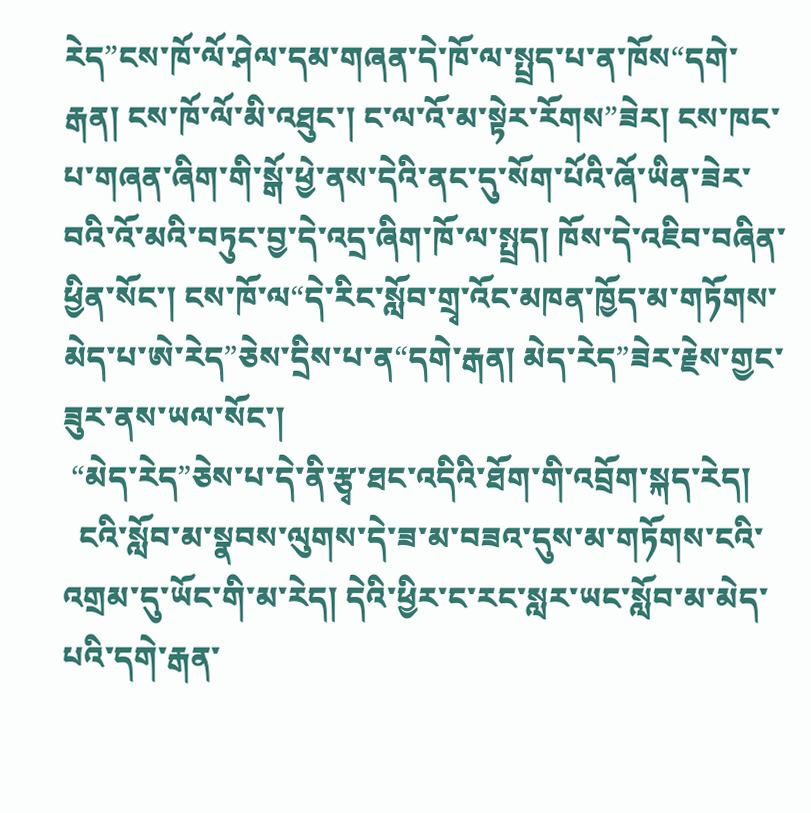རེད”ངས་ཁོ་ལོ་ཤེལ་དམ་གཞན་དེ་ཁོ་ལ་སྤྲད་པ་ན་ཁོས“དགེ་རྒན། ངས་ཁོ་ལོ་མི་འཐུང་། ང་ལ་འོ་མ་སྟེར་རོགས”ཟེར། ངས་ཁང་པ་གཞན་ཞིག་གི་སྒོ་ཕྱེ་ནས་དེའི་ནང་དུ་སོག་པོའི་ཞོ་ཡིན་ཟེར་བའི་འོ་མའི་བཏུང་བྱ་དེ་འདྲ་ཞིག་ཁོ་ལ་སྤྲད། ཁོས་དེ་འཇིབ་བཞིན་ཕྱིན་སོང་། ངས་ཁོ་ལ“དེ་རིང་སློབ་གྲྭ་འོང་མཁན་ཁྱོད་མ་གཏོགས་མེད་པ་ཨེ་རེད”ཅེས་དྲིས་པ་ན“དགེ་རྒན། མེད་རེད”ཟེར་རྗེས་གྱང་ཟུར་ནས་ཡལ་སོང་།
 “མེད་རེད”ཅེས་པ་དེ་ནི་རྩྭ་ཐང་འདིའི་ཐོག་གི་འབྲོག་སྐད་རེད།
  ངའི་སློབ་མ་སྣབས་ལུགས་དེ་ཟ་མ་བཟའ་དུས་མ་གཏོགས་ངའི་འགྲམ་དུ་ཡོང་གི་མ་རེད། དེའི་ཕྱིར་ང་རང་སླར་ཡང་སློབ་མ་མེད་པའི་དགེ་རྒན་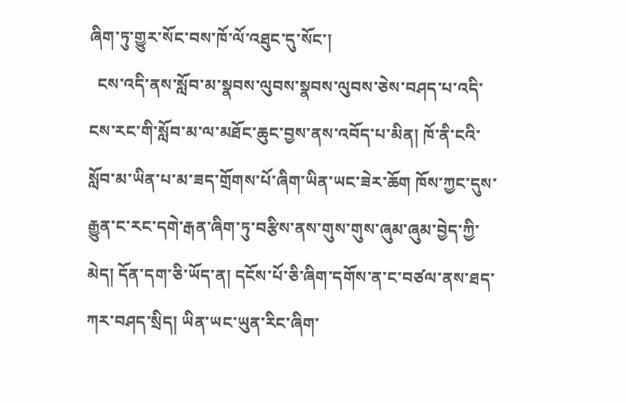ཞིག་ཏུ་གྱུར་སོང་བས་ཁོ་ལོ་འཐུང་དུ་སོང་།
  ངས་འདི་ནས་སློབ་མ་སྣབས་ལུབས་སྣབས་ལུབས་ཅེས་བཤད་པ་འདི་ངས་རང་གི་སློབ་མ་ལ་མཐོང་ཆུང་བྱས་ནས་འབོད་པ་མིན། ཁོ་ནི་ངའི་སློབ་མ་ཡིན་པ་མ་ཟད་གྲོགས་པོ་ཞིག་ཡིན་ཡང་ཟེར་ཆོག ཁོས་ཀྱང་དུས་རྒྱུན་ང་རང་དགེ་རྒན་ཞིག་ཏུ་བརྩིས་ནས་གུས་གུས་ཞུམ་ཞུམ་བྱེད་ཀྱི་མེད། དོན་དག་ཅི་ཡོད་ན། དངོས་པོ་ཅི་ཞིག་དགོས་ན་ང་བཙལ་ནས་ཐད་ཀར་བཤད་སྲིད། ཡིན་ཡང་ཡུན་རིང་ཞིག་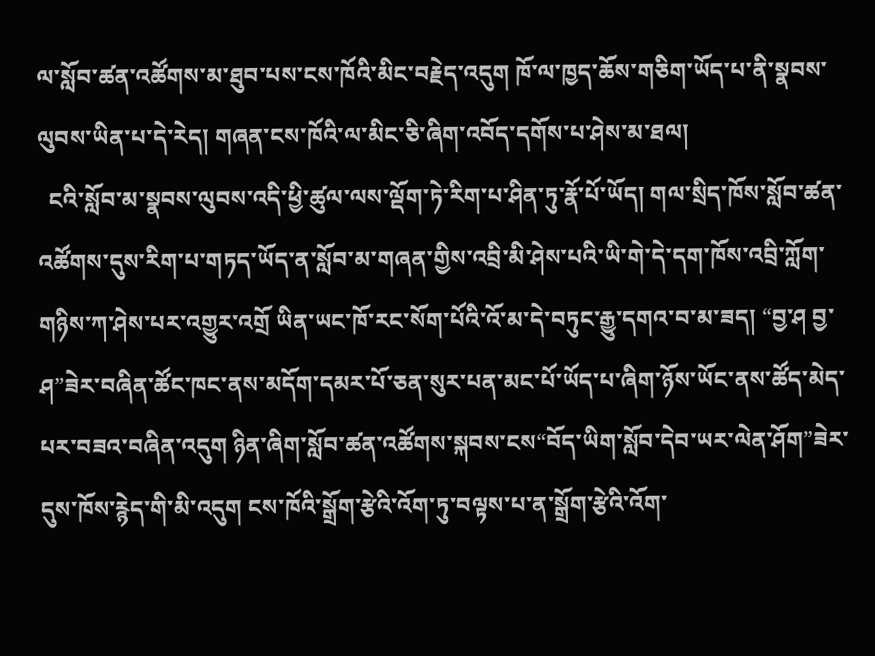ལ་སློབ་ཚན་འཚོགས་མ་ཐུབ་པས་ངས་ཁོའི་མིང་བརྗེད་འདུག ཁོ་ལ་ཁྱད་ཆོས་གཅིག་ཡོད་པ་ནི་སྣབས་ལུབས་ཡིན་པ་དེ་རེད། གཞན་ངས་ཁོའི་ལ་མིང་ཅི་ཞིག་འབོད་དགོས་པ་ཤེས་མ་ཐལ།
  ངའི་སློབ་མ་སྣབས་ལུབས་འདི་ཕྱི་ཚུལ་ལས་ལྡོག་ཏེ་རིག་པ་ཤིན་ཏུ་རྣོ་པོ་ཡོད། གལ་སྲིད་ཁོས་སློབ་ཚན་འཚོགས་དུས་རིག་པ་གཏད་ཡོད་ན་སློབ་མ་གཞན་གྱིས་འབྲི་མི་ཤེས་པའི་ཡི་གེ་དེ་དག་ཁོས་འབྲི་ཀློག་གཉིས་ཀ་ཤེས་པར་འགྱུར་འགྲོ ཡིན་ཡང་ཁོ་རང་སོག་པོའི་འོ་མ་དེ་བཏུང་རྒྱུ་དགའ་བ་མ་ཟད། “བྱ་ཤ བྱ་ཤ”ཟེར་བཞིན་ཚོང་ཁང་ནས་མདོག་དམར་པོ་ཅན་སུར་པན་མང་པོ་ཡོད་པ་ཞིག་ཉོས་ཡོང་ནས་ཚོད་མེད་པར་བཟའ་བཞིན་འདུག ཉིན་ཞིག་སློབ་ཚན་འཚོགས་སྐབས་ངས“བོད་ཡིག་སློབ་དེབ་ཡར་ལེན་ཤོག”ཟེར་དུས་ཁོས་རྙེད་གི་མི་འདུག ངས་ཁོའི་སྒྲོག་རྩེའི་འོག་ཏུ་བལྟས་པ་ན་སྒྲོག་རྩེའི་འོག་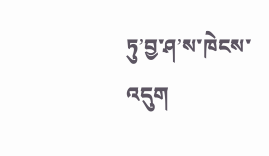ཏུ’བྱ་ཤ’ས་ཁེངས་འདུག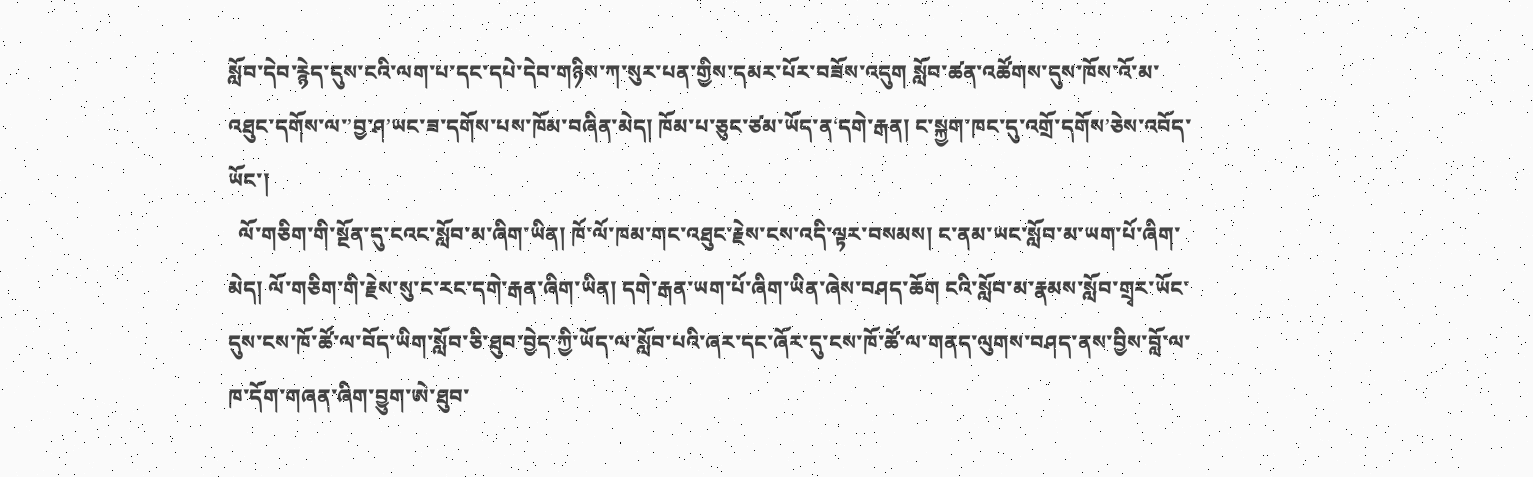སློབ་དེབ་རྙེད་དུས་ངའི་ལག་པ་དང་དཔེ་དེབ་གཉིས་ཀ་སུར་པན་གྱིས་དམར་པོར་བཟོས་འདུག སློབ་ཚན་འཚོགས་དུས་ཁོས་འོ་མ་འཐུང་དགོས་ལ་’བྱ་ཤ’ཡང་ཟ་དགོས་པས་ཁོམ་བཞིན་མེད། ཁོམ་པ་ཅུང་ཙམ་ཡོད་ན‘དགེ་རྒན། ང་སྐྱག་ཁང་དུ་འགྲོ་དགོས’ཅེས་འབོད་ཡོང་།
  ལོ་གཅིག་གི་སྔོན་དུ་ངའང་སློབ་མ་ཞིག་ཡིན། ཁོ་ལོ་ཁམ་གང་འཐུང་རྗེས་ངས་འདི་ལྟར་བསམས། ང་ནམ་ཡང་སློབ་མ་ཡག་པོ་ཞིག་མེད། ལོ་གཅིག་གི་རྗེས་སུ་ང་རང་དགེ་རྒན་ཞིག་ཡིན། དགེ་རྒན་ཡག་པོ་ཞིག་ཡིན་ཞེས་བཤད་ཆོག ངའི་སློབ་མ་རྣམས་སློབ་གྲྭར་ཡོང་དུས་ངས་ཁོ་ཚོ་ལ་བོད་ཡིག་སློབ་ཅི་ཐུབ་བྱེད་ཀྱི་ཡོད་ལ་སློབ་པའི་ཞར་དང་ཞོར་དུ་ངས་ཁོ་ཚོ་ལ་གནད་ལུགས་བཤད་ནས་བྱིས་བློ་ལ་ཁ་དོག་གཞན་ཞིག་བྱུག་ཨེ་ཐུབ་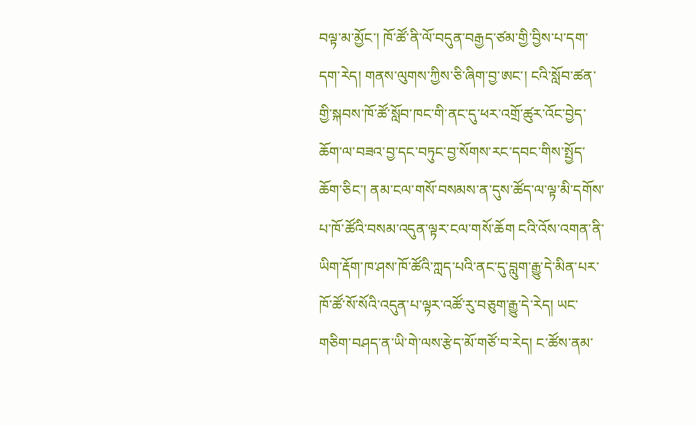བལྟ་མ་མྱོང་། ཁོ་ཚོ་ནི་ལོ་བདུན་བརྒྱད་ཙམ་གྱི་བྱིས་པ་དག་དག་རེད། གནས་ལུགས་ཀྱིས་ཅི་ཞིག་བྱ་ཨང་། ངའི་སློབ་ཚན་གྱི་སྐབས་ཁོ་ཚོ་སློབ་ཁང་གི་ནང་དུ་ཕར་འགྲོ་ཚུར་འོང་བྱེད་ཆོག་ལ་བཟའ་བྱ་དང་བཏུང་བྱ་སོགས་རང་དབང་གིས་སྤྱོད་ཆོག་ཅིང་། ནམ་ངལ་གསོ་བསམས་ན་དུས་ཚོད་ལ་ལྟ་མི་དགོས་པ་ཁོ་ཚོའི་བསམ་འདུན་ལྟར་ངལ་གསོ་ཆོག ངའི་འོས་འགན་ནི་ཡིག་རྡོག་ཁ་ཤས་ཁོ་ཚོའི་ཀླད་པའི་ནང་དུ་བླུག་རྒྱུ་དེ་མིན་པར་ཁོ་ཚོ་སོ་སོའི་འདུན་པ་ལྟར་འཚོ་རུ་བཅུག་རྒྱུ་དེ་རེད། ཡང་གཅིག་བཤད་ན་ཡི་གེ་ལས་རྩེད་མོ་གཙོ་བ་རེད། ང་ཚོས་ནམ་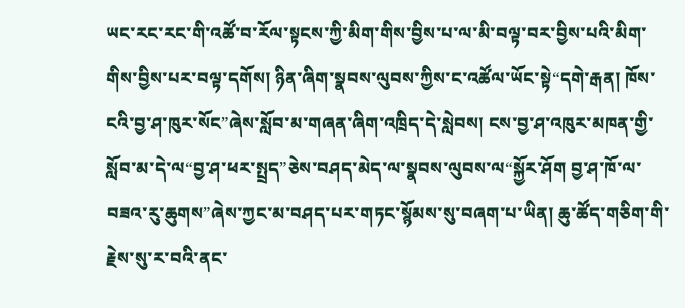ཡང་རང་རང་གི་འཚོ་བ་རོལ་སྟངས་ཀྱི་མིག་གིས་བྱིས་པ་ལ་མི་བལྟ་བར་བྱིས་པའི་མིག་གིས་བྱིས་པར་བལྟ་དགོས། ཉིན་ཞིག་སྣབས་ལུབས་ཀྱིས་ང་འཚོལ་ཡོང་སྟེ“དགེ་རྒན། ཁོས་ངའི་བྱ་ཤ་ཁུར་སོང”ཞེས་སློབ་མ་གཞན་ཞིག་འཁྲིད་དེ་སླེབས། ངས་བྱ་ཤ་འཁུར་མཁན་གྱི་སློབ་མ་དེ་ལ“བྱ་ཤ་ཕར་སྤྲད”ཅེས་བཤད་མེད་ལ་སྣབས་ལུབས་ལ“སྐྱོར་ཤོག བྱ་ཤ་ཁོ་ལ་བཟའ་རུ་ཆུགས”ཞེས་ཀྱང་མ་བཤད་པར་གཏང་སྙོམས་སུ་བཞག་པ་ཡིན། ཆུ་ཚོད་གཅིག་གི་རྗེས་སུ་ར་བའི་ནང་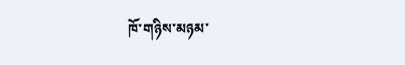ཁོ་གཉིས་མཉམ་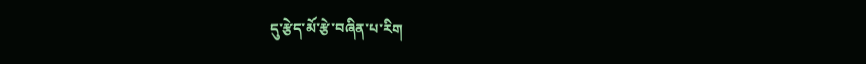དུ་རྩེད་མོ་རྩེ་བཞིན་པ་རིག